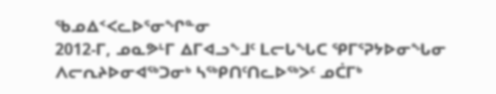ᖃᓄᐃᑉᐸᓚᐅᕐᓂᖏᓐᓂ
2012-ᒥ, ᓄᓇᕗᒻᒥ ᐃᒥᐊᓗᖕᒧᑦ ᒪᓕᒐᖓᑕ ᕿᒥᕐᕈᔭᐅᓂᖓᓂ ᐱᓕᕆᔨᐅᓂᐊᖅᑐᓂᒃ ᓴᖅᑭᑎᑦᑎᓚᐅᖅᐳᑦ ᓄᑖᒥᒃ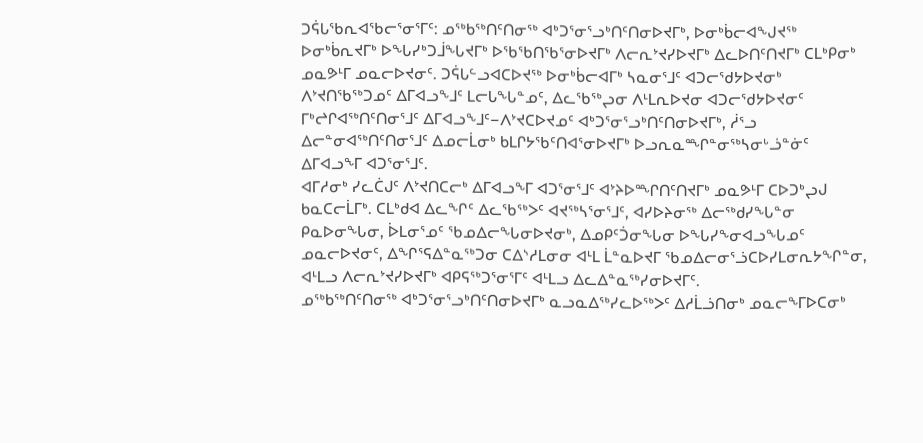ᑐᕌᒐᖃᕆᐊᖃᓕᕐᓂᕐᒥᑦ: ᓄᖅᑲᖅᑎᑦᑎᓂᖅ ᐊᒃᑐᕐᓂᕐᓗᒃᑎᑦᑎᓂᐅᔪᒥᒃ, ᐅᓂᒃᑳᓕᐊᖑᔪᖅ ᐅᓂᒃᑳᕆᔪᒥᒃ ᐅᖓᓯᒃᑐᒨᖓᔪᒥᒃ ᐅᖃᖃᑎᖃᕐᓂᐅᔪᒥᒃ ᐱᓕᕆᔾᔪᓯᐅᔪᒥᒃ ᐃᓚᐅᑎᑦᑎᔪᒥᒃ ᑕᒪᒃᑭᓂᒃ ᓄᓇᕗᒻᒥ ᓄᓇᓕᐅᔪᓂᑦ. ᑐᕌᒐᓪᓗᐊᑕᐅᔪᖅ ᐅᓂᒃᑳᓕᐊᒥᒃ ᓴᓇᓂᕐᒧᑦ ᐊᑐᓕᖁᔭᐅᔪᓂᒃ ᐱᔾᔪᑎᖃᖅᑐᓄᑦ ᐃᒥᐊᓗᖕᒧᑦ ᒪᓕᒐᖓᓐᓄᑦ, ᐃᓚᖃᖅᖢᓂ ᐱᒻᒪᕆᐅᔪᓂ ᐊᑐᓕᖁᔭᐅᔪᓂᑦ ᒥᒃᖠᒋᐊᖅᑎᑦᑎᓂᕐᒧᑦ ᐃᒥᐊᓗᖕᒧᑦ−ᐱᔾᔪᑕᐅᔪᓄᑦ ᐊᒃᑐᕐᓂᕐᓗᒃᑎᑦᑎᓂᐅᔪᒥᒃ, ᓲᕐᓗ ᐃᓕᓐᓂᐊᖅᑎᑦᑎᓂᕐᒧᑦ ᐃᓄᓕᒫᓂᒃ ᑲᒪᒋᔭᖃᑦᑎᐊᕐᓂᐅᔪᒥᒃ ᐅᓗᕆᓇᙱᓐᓂᖅᓴᓂᒡᓘᓐᓃᑦ ᐃᒥᐊᓗᖕᒥ ᐊᑐᕐᓂᕐᒧᑦ.
ᐊᒥᓱᓂᒃ ᓯᓚᑖᒍᑦ ᐱᔾᔪᑎᑕᓕᒃ ᐃᒥᐊᓗᖕᒥ ᐊᑐᕐᓂᕐᒧᑦ ᐊᔾᔨᐅᙱᑎᑦᑎᔪᒥᒃ ᓄᓇᕗᒻᒥ ᑕᐅᑐᒃᖢᒍ ᑲᓇᑕᓕᒫᒥᒃ. ᑕᒪᒃᑯᐊ ᐃᓚᖏᑦ ᐃᓚᖃᖅᐳᑦ ᐊᔪᖅᓴᕐᓂᕐᒧᑦ, ᐊᓯᐅᔨᓂᖅ ᐃᓕᖅᑯᓯᖓᓐᓂ ᑭᓇᐅᓂᖓᓂ, ᐆᒪᓂᕐᓄᑦ ᖃᓄᐃᓕᖓᓂᐅᔪᓂᒃ, ᐃᓄᑭᑦᑑᓂᖓᓂ ᐅᖓᓯᖕᓂᐊᓗᖓᓄᑦ ᓄᓇᓕᐅᔪᓂᑦ, ᐃᖏᕐᕋᐃᓐᓇᖅᑐᓂ ᑕᐃᔅᓱᒪᓂᓂ ᐊᒻᒪ ᒫᓐᓇᐅᔪᒥ ᖃᓄᐃᓕᓂᕐᓘᑕᐅᓯᒪᓂᕆᔭᖏᓐᓂ, ᐊᒻᒪᓗ ᐱᓕᕆᔾᔪᓯᐅᔪᒥᒃ ᐊᑭᕋᖅᑐᕐᓂᕐᒥᑦ ᐊᒻᒪᓗ ᐃᓚᐃᓐᓇᖅᓯᓂᐅᔪᒥᑦ.
ᓄᖅᑲᖅᑎᑦᑎᓂᖅ ᐊᒃᑐᕐᓂᕐᓗᒃᑎᑦᑎᓂᐅᔪᒥᒃ ᓇᓗᓇᐃᖅᓯᓚᐅᖅᐳᑦ ᐃᓱᒫᓘᑎᓂᒃ ᓄᓇᓕᖕᒥᐅᑕᓂᒃ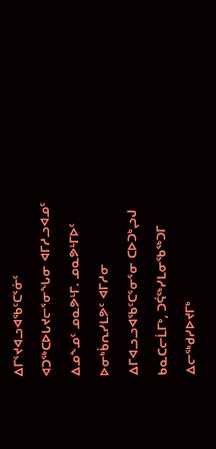ᐃᒥᕐᔪᐊᓗᐊᖃᑦᑕᕐᓃᑦ ᐊᑐᖅᑕᐅᒐᔪᓕᕐᓂᖓᓂ ᐊᒥᓱᓗᐊᓄᑦ ᐃᓄᖕᓄᑦ ᓄᓇᕗᒻᒥ. ᓄᓇᕗᒻᒥᐅᑦ ᐅᓂᒃᑳᕆᓯᒪᕗᑦ ᐊᒥᓱᓂ ᐃᒥᐊᓗᓗᐊᖃᑦᑕᕐᓂᕐᓂ ᑕᐅᑐᒃᖢᒍ ᑲᓇᑕᓕᒫᒥᒃ, ᑐᕌᖅᓯᒪᓂᖃᖅᑐᒥ ᐃᓕᖅᑯᓯᐅᔪᒥᒃ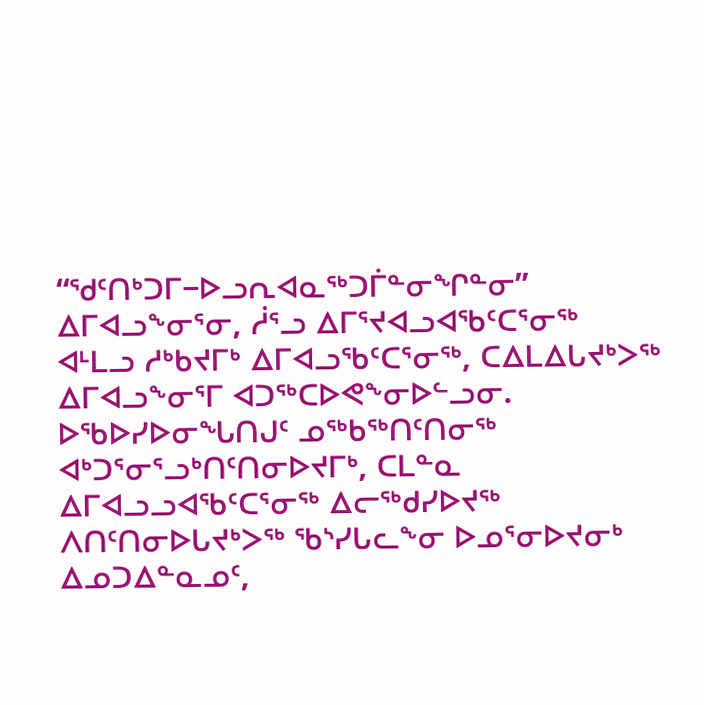“ᖁᑦᑎᒃᑐᒥ−ᐅᓗᕆᐊᓇᖅᑐᒦᓐᓂᖏᓐᓂ” ᐃᒥᐊᓗᖕᓂᕐᓂ, ᓲᕐᓗ ᐃᒥᕐᔪᐊᓗᐊᖃᑦᑕᕐᓂᖅ ᐊᒻᒪᓗ ᓱᒃᑲᔪᒥᒃ ᐃᒥᐊᓗᖃᑦᑕᕐᓂᖅ, ᑕᐃᒪᐃᒐᔪᒃᐳᖅ ᐃᒥᐊᓗᖕᓂᕐᒥ ᐊᑐᖅᑕᐅᕙᖕᓂᐅᓪᓗᓂ. ᐅᖃᐅᓯᐅᓂᖓᑎᒍᑦ ᓄᖅᑲᖅᑎᑦᑎᓂᖅ ᐊᒃᑐᕐᓂᕐᓗᒃᑎᑦᑎᓂᐅᔪᒥᒃ, ᑕᒪᓐᓇ ᐃᒥᐊᓗᓗᐊᖃᑦᑕᕐᓂᖅ ᐃᓕᖅᑯᓯᐅᔪᖅ ᐱᑎᑦᑎᓂᐅᒐᔪᒃᐳᖅ ᖃᔅᓯᒐᓚᖕᓂ ᐅᓄᕐᓂᐅᔪᓂᒃ ᐃᓄᑐᐃᓐᓇᓄᑦ,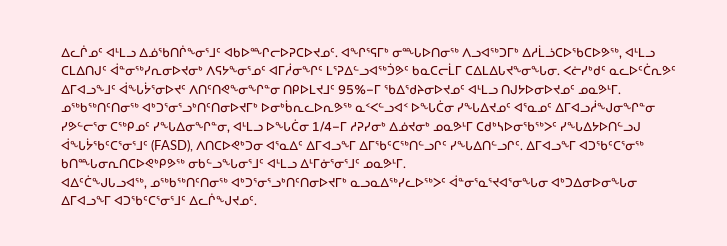ᐃᓚᒌᓄᑦ ᐊᒻᒪᓗ ᐃᓅᖃᑎᒌᖕᓂᕐᒧᑦ ᐊᑲᐅᙱᓕᐅᕈᑕᐅᔪᓄᑦ. ᐊᖏᕐᕋᒥᒃ ᓂᙵᐅᑎᓂᖅ ᐱᓗᐊᖅᑐᒥᒃ ᐃᓱᒫᓘᑕᐅᖃᑕᐅᕗᖅ, ᐊᒻᒪᓗ ᑕᒪᐃᑎᒍᑦ ᐋᓐᓂᖅᓯᕆᓂᐅᔪᓂᒃ ᐱᕋᔭᖕᓂᕐᓄᑦ ᐊᒥᓲᓂᖏᑦ ᒪᕐᕈᐃᓪᓗᐊᖅᑑᕗᑦ ᑲᓇᑕᓕᒫᒥ ᑕᐃᒪᐃᒐᔪᖕᓂᖓᓂ. ᐸᓖᓯᒃᑯᑦ ᓇᓚᐅᑦᑖᕆᕗᑦ ᐃᒥᐊᓗᖕᒧᑦ ᐋᖓᔮᕐᓂᐅᔪᑦ ᐱᑎᑦᑎᕙᖕᓂᖏᓐᓂ ᑎᑭᐅᒪᔪᒧᑦ 95%−ᒥ ᖃᐃᖁᔨᓂᐅᔪᓄᑦ ᐊᒻᒪᓗ ᑎᒍᔭᐅᓂᐅᔪᓄᑦ ᓄᓇᕗᒻᒥ.
ᓄᖅᑲᖅᑎᑦᑎᓂᖅ ᐊᒃᑐᕐᓂᕐᓗᒃᑎᑦᑎᓂᐅᔪᒥᒃ ᐅᓂᒃᑳᕆᓚᐅᕆᕗᖅ ᓇᑉᐸᓪᓗᐊᑉ ᐅᖓᑖᓂ ᓯᖓᐃᔪᓄᑦ ᐊᕐᓇᓄᑦ ᐃᒥᐊᓗᓲᖑᓂᖏᓐᓂ ᓯᕗᓪᓕᕐᓂ ᑕᖅᑭᓄᑦ ᓯᖓᐃᓂᖏᓐᓂ, ᐊᒻᒪᓗ ᐅᖓᑖᓂ 1/4−ᒥ ᓱᕈᓯᓂᒃ ᐃᓅᔪᓂᒃ ᓄᓇᕗᒻᒥ ᑕᑯᒃᓴᐅᓂᖃᖅᐳᑦ ᓯᖓᐃᔭᐅᑎᓪᓗᒍ ᐋᖓᔮᖃᑦᑕᕐᓂᕐᒧᑦ (FASD), ᐱᑎᑕᐅᕙᒃᑐᓂ ᐊᕐᓇᐃᑦ ᐃᒥᐊᓗᖕᒥ ᐃᒥᖃᑦᑕᖅᑎᓪᓗᒋᑦ ᓯᖓᐃᑎᓪᓗᒋᑦ. ᐃᒥᐊᓗᖕᒥ ᐊᑐᖃᑦᑕᕐᓂᖅ ᑲᑎᙵᓂᕆᑎᑕᐅᕙᒃᑭᕗᖅ ᓂᑲᓪᓗᖓᓂᕐᒧᑦ ᐊᒻᒪᓗ ᐃᒻᒥᓃᕐᓂᕐᒧᑦ ᓄᓇᕗᒻᒥ.
ᐊᐃᑦᑖᖑᒐᓗᐊᖅ, ᓄᖅᑲᖅᑎᑦᑎᓂᖅ ᐊᒃᑐᕐᓂᕐᓗᒃᑎᑦᑎᓂᐅᔪᒥᒃ ᓇᓗᓇᐃᖅᓯᓚᐅᖅᐳᑦ ᐋᓐᓂᕐᓇᕐᔪᐊᕐᓂᖓᓂ ᐊᒃᑐᐃᓂᐅᓂᖓᓂ ᐃᒥᐊᓗᖕᒥ ᐊᑐᖃᑦᑕᕐᓂᕐᒧᑦ ᐃᓚᒌᖑᔪᓄᑦ.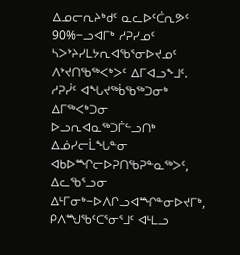ᐃᓄᓕᕆᔨᒃᑯᑦ ᓇᓚᐅᑦᑖᕆᕗᑦ 90%−ᓗᐊᒥᒃ ᓱᕈᓯᓄᑦ ᓴᐳᔾᔨᓯᒪᔭᕆᐊᖃᕐᓂᐅᔪᓄᑦ ᐱᔾᔪᑎᖃᖅᐸᒃᐳᑦ ᐃᒥᐊᓗᖕᒧᑦ. ᓱᕈᓰᑦ ᐊᖓᔪᖅᑳᖃᖅᑐᓂᒃ ᐃᒥᖅᐸᒃᑐᓂ ᐅᓗᕆᐊᓇᖅᑐᒦᓪᓗᑎᒃ ᐃᓅᓯᓕᒫᖓᓐᓂ ᐊᑲᐅᙱᓕᐅᕈᑎᖃᕈᓐᓇᖅᐳᑦ, ᐃᓚᖃᕐᓗᓂ ᐃᒻᒥᓂᒃ−ᐅᐱᒋᓗᐊᙱᓐᓂᐅᔪᒥᒃ, ᑭᐱᙳᖃᑦᑕᕐᓂᕐᒧᑦ ᐊᒻᒪᓗ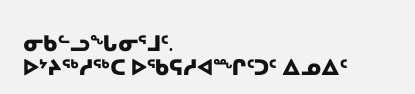ᓂᑲᓪᓗᖓᓂᕐᒧᑦ.
ᐅᔾᔨᖅᓱᖅᑕ ᐅᖃᕋᓱᐊᙱᑦᑐᑦ ᐃᓄᐃᑦ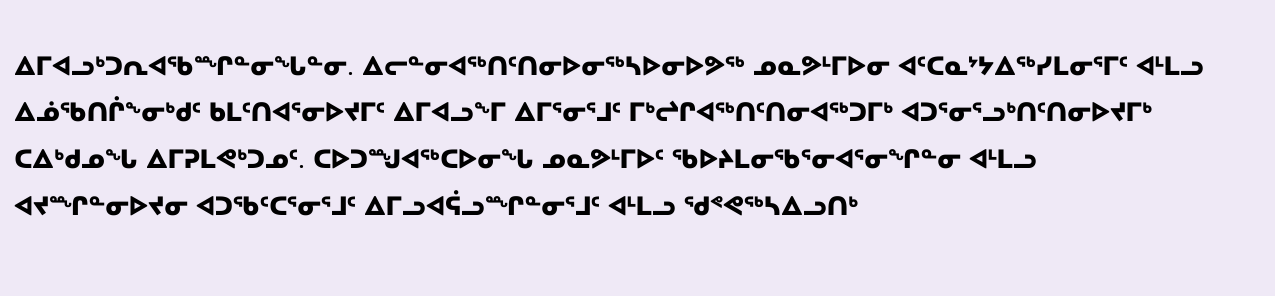ᐃᒥᐊᓗᒃᑐᕆᐊᖃᙱᓐᓂᖓᓐᓂ. ᐃᓕᓐᓂᐊᖅᑎᑦᑎᓂᐅᓂᖅᓴᐅᓂᐅᕗᖅ ᓄᓇᕗᒻᒥᐅᓂ ᐊᑦᑕᓇᔾᔭᐃᖅᓯᒪᓂᕐᒥᑦ ᐊᒻᒪᓗ ᐃᓅᖃᑎᒌᖕᓂᒃᑯᑦ ᑲᒪᑦᑎᐊᕐᓂᐅᔪᒥᑦ ᐃᒥᐊᓗᖕᒥ ᐃᒥᕐᓂᕐᒧᑦ ᒥᒃᖠᒋᐊᖅᑎᑦᑎᓂᐊᖅᑐᒥᒃ ᐊᑐᕐᓂᕐᓗᒃᑎᑦᑎᓂᐅᔪᒥᒃ ᑕᐃᒃᑯᓄᖓ ᐃᒥᕈᒪᕙᒃᑐᓄᑦ. ᑕᐅᑐᙳᐊᖅᑕᐅᓂᖓ ᓄᓇᕗᒻᒥᐅᑦ ᖃᐅᔨᒪᓂᖃᕐᓂᐊᕐᓂᖏᓐᓂ ᐊᒻᒪᓗ ᐊᔪᙱᓐᓂᐅᔪᓂ ᐊᑐᖃᑦᑕᕐᓂᕐᒧᑦ ᐃᒥᓗᐊᕌᓗᙱᓐᓂᕐᒧᑦ ᐊᒻᒪᓗ ᖁᕝᕙᖅᓴᐃᓗᑎᒃ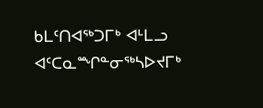ᑲᒪᑦᑎᐊᖅᑐᒥᒃ ᐊᒻᒪᓗ ᐊᑦᑕᓇᙱᓐᓂᖅᓴᐅᔪᒥᒃ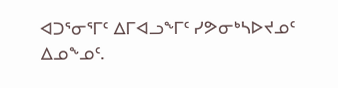ᐊᑐᕐᓂᕐᒥᑦ ᐃᒥᐊᓗᖕᒥᑦ ᓯᕗᓂᒃᓴᐅᔪᓄᑦ ᐃᓄᖕᓄᑦ.